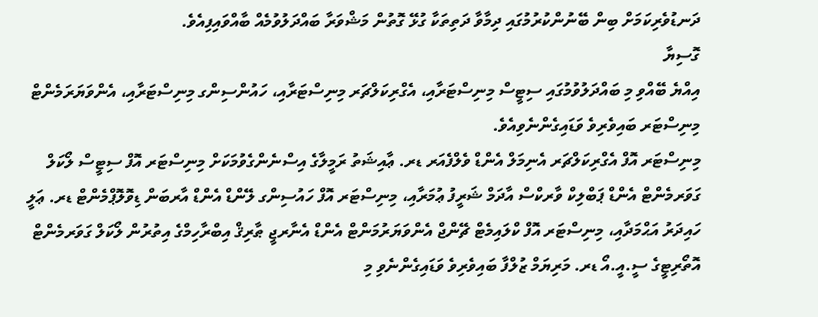ދަނޑުވެރިކަމަށް ބިން ބޭނުންކުރުމުގައި ދިމާވާ ދަތިތަކާ ގުޅޭ ގޮތުން މަޝްވަރާ ބައްދަލުވުމެއް ބާއްވައިފިއެވެ.
ގޮސިޔާ
އިއްޔެ ބޭއްވި މި ބައްދަލުވުމުގައި ސިޓީސް މިނިސްޓަރާއި، އެގްރިކަލްޗަރ މިނިސްޓަރާއި، ހައުންސިންގ މިނިސްޓަރާއި، އެންވަޔަރަމެންޓް މިނިސްޓަރ ބައިވެރިވެ ވަޑައިގެންނެވިއެވެ.
މިނިސްޓަރ އޮފް އެގްރިކަލްޗަރ އެނިމަލް އެންޑް ވެލްފެއަރ ޑރ. ޢާއިޝަތު ރަމީލާގެ އިސްނެންގެވުމަކަށް މިނިސްޓަރ އޮފް ސިޓީސް ލޯކަލް ގަވަރމެންޓް އެންޑް ޕަބްލިކް ވާރކްސް އާދަމް ޝަރީފު ޢުމަރާއި، މިނިސްޓަރ އޮފް ހައުސިންގ ލޭންޑް އެންޑް އާރބަން ޑިވޮލޮޕްމެންޓް ޑރ. ޢަލީ ހައިދަރު އަޙްމަދާއި، މިނިސްޓަރ އޮފް ކްލައިމެޓް ޗޭންޖް އެންވަޔަރުމަންޓް އެންޑް އެނާރޖީ ޠާރިޤް އިބްރާހިމްގެ އިތުރުން ލޯކަލް ގަވަރމެންޓް އޮތޯރިޓީގެ ސީ.އީ.އޯ ޑރ. މަރިޔަމް ޒުލްފާ ބައިވެރިވެ ވަޑައިގެންނެވި މި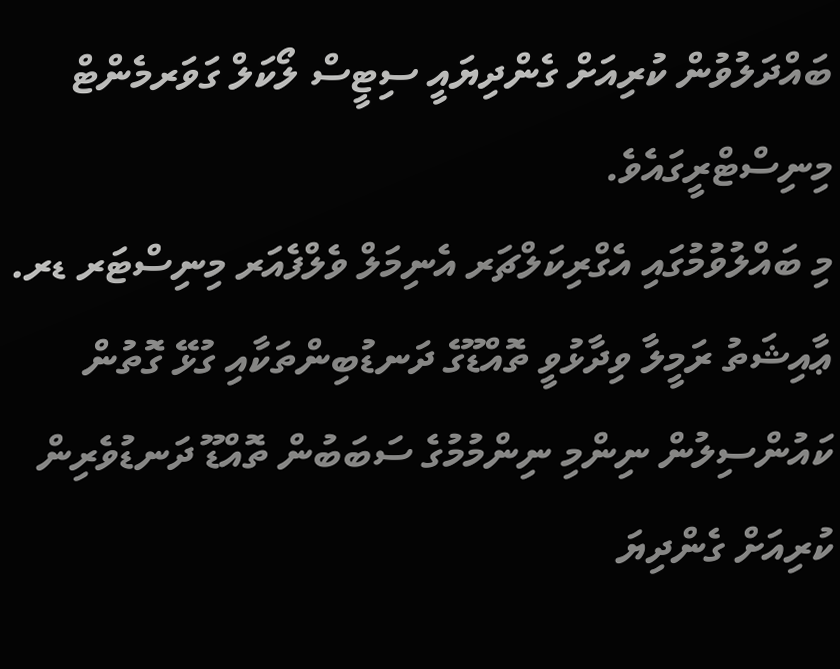ބައްދަލުވުން ކުރިއަށް ގެންދިޔައީ ސިޓީސް ލޯކަލް ގަވަރމެންޓް މިނިސްޓްރީގައެވެ.
މި ބައްލުވުމުގައި އެގްރިކަލްޗަރ އެނިމަލް ވެލްފެއަރ މިނިސްޓަރ ޑރ. ޢާއިޝަތު ރަމީލާ ވިދާޅުވީ ތޮއްޑޫގެ ދަނޑުބިންތަކާއި ގުޅޭ ގޮތުން ކައުންސިލުން ނިންމި ނިންމުމުގެ ސަބަބުން ތޮއްޑޫ ދަނޑުވެރިން ކުރިއަށް ގެންދިޔަ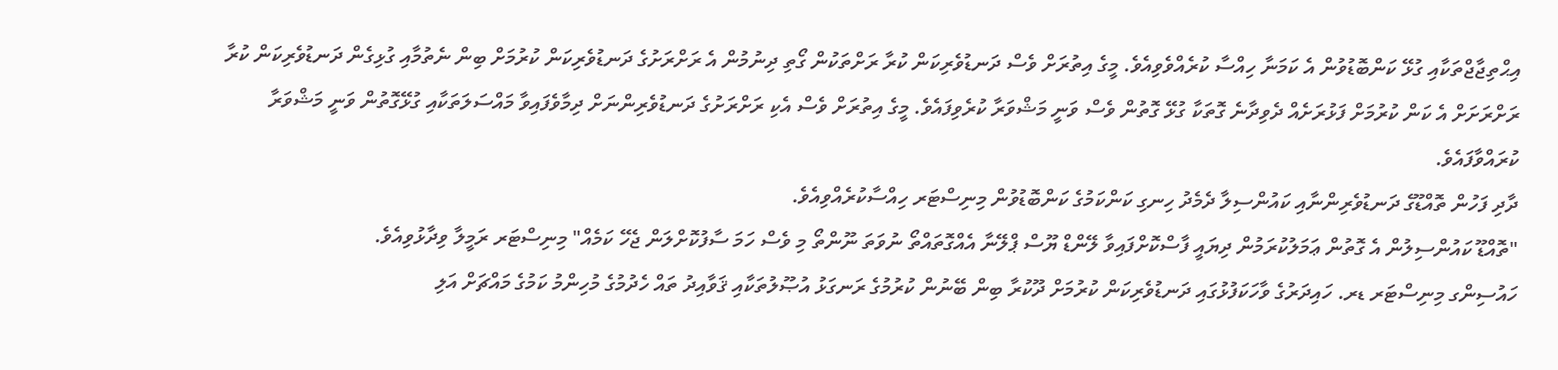އިޙްތިޖާޖްތަކާއި ގުޅޭ ކަންބޮޑުވުން އެ ކަމަނާ ހިއްސާ ކުރެއްވެވިއެވެ. މީގެ އިތުރަށް ވެސް ދަނޑުވެރިކަން ކުރާ ރަށްތަކުން ގޯތި ދިނުމުން އެ ރަށްރަށުގެ ދަނޑުވެރިކަން ކުރުމަށް ބިން ނެތުމާއި ގުޅިގެން ދަނޑުވެރިކަން ކުރާ ރަށްރަށަށް އެ ކަން ކުރުމަށް ފަޅުރަށެއް ދެވިދާނެ ގޮތަކާ ގުޅޭ ގޮތުން ވެސް ވަނީ މަޝްވަރާ ކުރެވިފައެވެ. މީގެ އިތުރަށް ވެސް އެކި ރަށްރަށުގެ ދަނޑުވެރިންނަށް ދިމާވެފައިވާ މައްސަލަތަކާއި ގުޅޭގޮތުން ވަނީ މަޝްވަރާ ކުރައްވާފައެވެ.
ދާދި ފަހުން ތޮއްޑޫގެ ދަނޑުވެރިންނާއި ކައުންސިލާ ދެމެދު ހިނގި ކަންކަމުގެ ކަންބޮޑުވުން މިނިސްޓަރ ހިއްސާކުރެއްވިއެވެ.
"ތޮއްޑޫ ކައުންސިލުން އެ ގޮތުން ޢަމަލުކުރަމުން ދިޔައީ ފާސްކޮށްފައިވާ ލޭންޑް ޔޫސް ޕްލޭނާ އެއްގޮތައްތޯ ނުވަތަ ނޫންތޯ މި ވެސް ހަމަ ސާފުކޮށްލަން ޖެހޭ ކަމެއް" މިނިސްޓަރ ރަމީލާ ވިދާޅުވިއެވެ.
ހައުސިންގ މިނިސްޓަރ ޑރ. ހައިދަރުގެ ވާހަކަފުޅުގައި ދަނޑުވެރިކަން ކުރުމަށް ދޫކުރާ ބިން ބޭނުން ކުރުމުގެ ރަނގަޅު އުޞޫލުތަކާއި ޤަވާއިދު ތައް ހެދުމުގެ މުހިންމު ކަމުގެ މައްޗަށް އަލި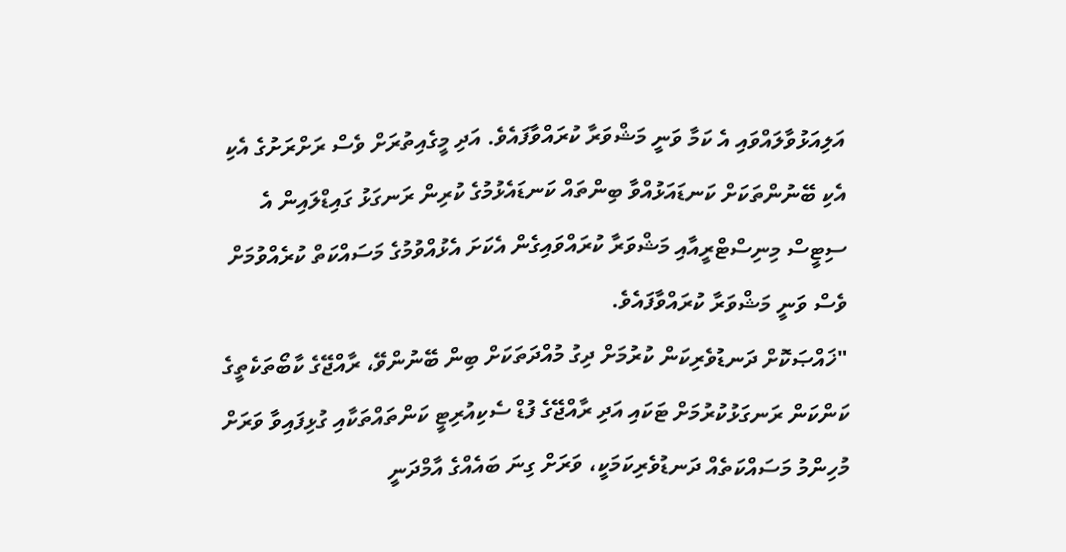އަލިއަޅުވާލައްވައި އެ ކަމާ ވަނީ މަޝްވަރާ ކުރައްވާފައެވެ. އަދި މީގެއިތުރަށް ވެސް ރަށްރަށުގެ އެކި އެކި ބޭނުންތަކަށް ކަނޑައަޅުއްވާ ބިންތައް ކަނޑައެޅުމުގެ ކުރިން ރަނގަޅު ގައިޑްލައިން އެ ސިޓީސް މިނިސްޓްރީއާއި މަޝްވަރާ ކުރައްވައިގެން އެކަށަ އެޅުއްވުމުގެ މަސައްކަތް ކުރެއްވުމަށް ވެސް ވަނީ މަޝްވަރާ ކުރައްވާފައެވެ.
"ޚައްޞަކޮށް ދަނޑުވެރިކަން ކުރުމަށް ދިގު މުއްދަތަކަށް ބިން ބޭނުންވޭ، ރާއްޖޭގެ ކާބޯތަކެތީގެ ކަންކަން ރަނގަޅުކުރުމަށް ޓަކައި އަދި ރާއްޖޭގެ ފުޑް ސެކިއުރިޓީ ކަންތައްތަކާއި ގުޅިފައިވާ ވަރަށް މުހިންމު މަސައްކަތެއް ދަނޑުވެރިކަމަކީ، ވަރަށް ގިނަ ބައެއްގެ އާމްދަނީ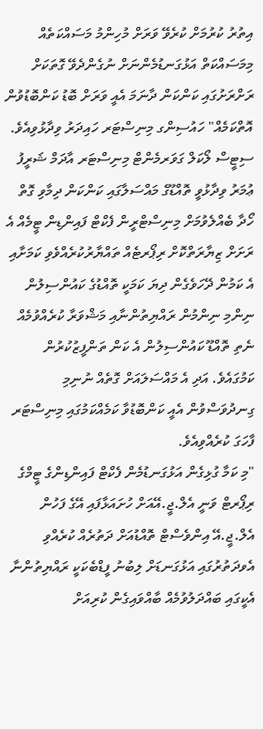އިތުރު ކުރުމަށް ކުރެވޭ ވަރަށް މުހިންމު މަސައްކަތެއް މިމަސައްކަތް އަޅުގަނޑުމެންނަށް ނުގެންދެވޭ ގޮތަކަށް ރަށްރަށުގައި ކަންކަން ދާނަމަ އެއީ ވަރަށް ބޮޑު ކަންބޮޑުވުން އޮތްކަމެއް" ހައުސިންގ މިނިސްޓަރ ހައިދަރު ވިދާޅުވިއެވެ.
ސިޓީސް ލޯކަލް ގަވަރމެންޓް މިނިސްޓަރ އާދަމް ޝަރީފު ޢުމަރު ވިދާޅުވީ ތޮއްޑޫގެ މައްސަލާގައި ކަންކަން ދިމާވި ގޮތް ހޯދާ ބެއްލެވުމަށް މިނިސްޓްރީން ފެކްޓް ފައިންޑިން ޓީމެއް އެ ރަށަށް ޒިޔާރަތްކޮށް ރިޕޯރޓެއް ތައްޔާރުކުރެއްވެވި ކަމަށާއި އެ ކަމުން ދޭހަވެގެން ދިޔަ ކަމަކީ ތޮއްޑުގެ ކައުންސިލުން ނިންމި ނިންމުން ރައްޔިތުންނާއި މަޝްވަރާ ކުރެއްވުމެއް ނެތި ތޮއްޑޫ ކައުންސިލުން އެ ކަން ތަންފީޒުކުރުން ކަމުގައެވެ. އަދި އެ މައްސަލައަށް ގޮތެއް ނުނިމި ގިނދުވަސްވުން އެއީ ކަންބޮޑުވާ ކަމެއްކަމުގައި މިނިސްޓަރ ފާހަގަ ކުރެއްވިއެވެ.
"މި ކަމާ ގުޅިގެން އަޅުގަނޑުމެން ފެކްޓް ފައިންޑިންގެ ޓީމްގެ ރިޕޯރޓް ވަނީ އެލް.ޖީ.އޭއަށް ހުށައަޅާފައި އޭގެ ފަހުން އެލް.ޖީ.އޭ އިންވެސްޓް ތޮއްޑުއަށް ދަތުރެއް ކުރެއްވި އެވދަތުރުގައި އަޅުގަނޑަށް ލިބުނު ފީޑްބެކަކީ ރައްޔިތުންނާ އެކީގައި ބައްދަލުވުމެއް ބާއްވައިގެން ކުރިއަށް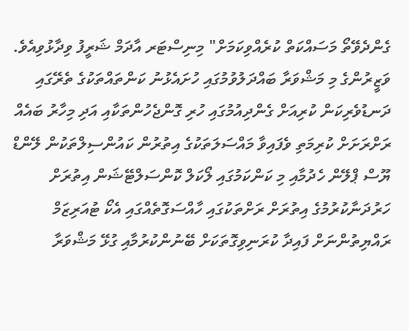ގެންދެވޭތޯ މަސައްކަތް ކުރެއްވިކަމަށް" މިނިސްޓަރ އާދަމް ޝަރީފު ވިދާޅުވިއެވެ.
ވަޒީރުންގެ މި މަޝްވަރާ ބައްދަލުވުމުގައި ހުށައެޅުނު ކަންތައްތަކުގެ ތެރޭގައި ދަނޑުވެރިކަން ކުރިއަށް ގެންދިއުމުގައި ހުރި ގޮންޖެހުންތަކާއި އަދި މިހާރު ބައެއް ރަށްރަށަށް ކުރިމަތި ވެފައިވާ މައްސަލަތަކުގެ އިތުރުން ކައުންސިލްތަކުން ލޭންޑް ޔޫސް ޕްލޭން ހެދުމާއި މި ކަންކަމުގައި ލޯކަލް ކޮންސަލްޓޭޝަން އިތުރަށް ހަރުދަނާކުރުމުގެ އިތުރަށް ރަށްތަކުގައި ހާއްސަގޮތެއްގައި އެކޯ ޓުއަރިޒަމް ރައްޔިތުންނަށް ފައިދާ ކުރަނިވިގޮތަކަށް ބޭނުންކުރުމާއި ގުޅޭ މަޝްވަރާ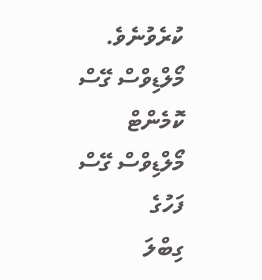ކުރެވުނެވެ.
މޯލްޑިވްސް ގޭސް
ކޮމެންޓް
މޯލްޑިވްސް ގޭސް
ފަހުގެ
ގިބްލަ